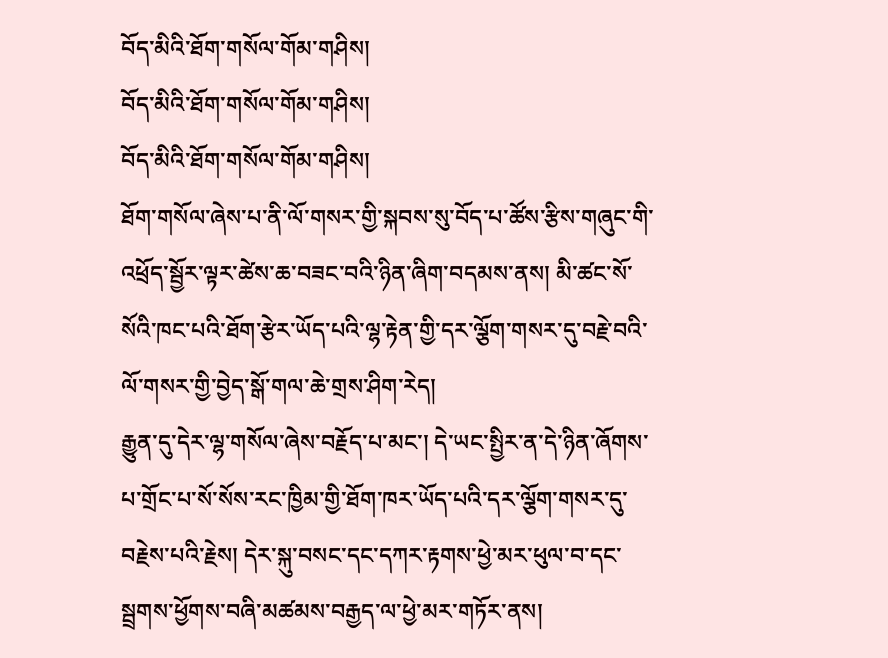བོད་མིའི་ཐོག་གསོལ་གོམ་གཤིས།
བོད་མིའི་ཐོག་གསོལ་གོམ་གཤིས།
བོད་མིའི་ཐོག་གསོལ་གོམ་གཤིས།
ཐོག་གསོལ་ཞེས་པ་ནི་ལོ་གསར་གྱི་སྐབས་སུ་བོད་པ་ཚོས་རྩིས་གཞུང་གི་འཕྲོད་སྦྱོར་ལྟར་ཚེས་ཆ་བཟང་བའི་ཉིན་ཞིག་བདམས་ནས། མི་ཚང་སོ་སོའི་ཁང་པའི་ཐོག་རྩེར་ཡོད་པའི་ལྷ་རྟེན་གྱི་དར་ལྕོག་གསར་དུ་བརྗེ་བའི་ལོ་གསར་གྱི་བྱེད་སྒོ་གལ་ཆེ་གྲས་ཤིག་རེད།
རྒྱུན་དུ་དེར་ལྷ་གསོལ་ཞེས་བརྗོད་པ་མང་། དེ་ཡང་སྤྱིར་ན་དེ་ཉིན་ཞོགས་པ་གྲོང་པ་སོ་སོས་རང་ཁྱིམ་གྱི་ཐོག་ཁར་ཡོད་པའི་དར་ལྕོག་གསར་དུ་བརྗེས་པའི་རྗེས། དེར་སྐུ་བསང་དང་དཀར་རྟགས་ཕྱེ་མར་ཕུལ་བ་དང་སྦྲགས་ཕྱོགས་བཞི་མཚམས་བརྒྱད་ལ་ཕྱེ་མར་གཏོར་ནས།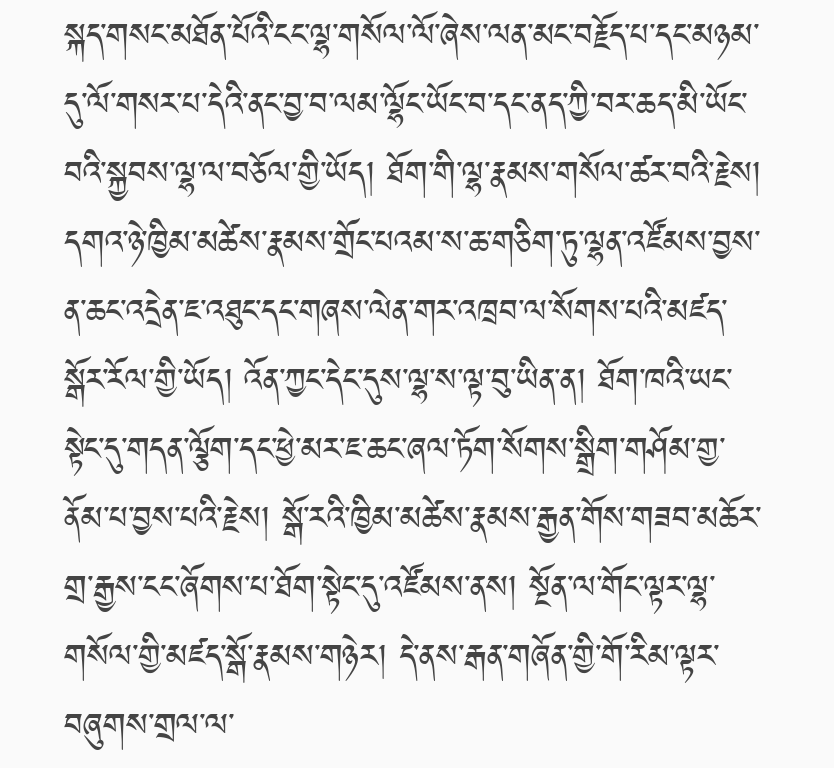སྐད་གསང་མཐོན་པོའི་ངང་ལྷ་གསོལ་ལོ་ཞེས་ལན་མང་བརྗོད་པ་དང་མཉམ་དུ་ལོ་གསར་པ་དེའི་ནང་བྱ་བ་ལམ་ལྷོང་ཡོང་བ་དང་ནད་ཀྱི་བར་ཆད་མི་ཡོང་བའི་སྐྱབས་ལྷ་ལ་བཅོལ་གྱི་ཡོད། ཐོག་གི་ལྷ་རྣམས་གསོལ་ཚར་བའི་རྗེས། དགའ་ཉེ་ཁྱིམ་མཚེས་རྣམས་གྲོང་པའམ་ས་ཆ་གཅིག་ཏུ་ལྷན་འཛོམས་བྱས་ན་ཆང་འདྲེན་ཇ་འཐུང་དང་གཞས་ལེན་གར་འཁྲབ་ལ་སོགས་པའི་མཛད་སྒོར་རོལ་གྱི་ཡོད། འོན་ཀྱང་དེང་དུས་ལྷ་ས་ལྟ་བུ་ཡིན་ན། ཐོག་ཁའི་ཡང་སྟེང་དུ་གདན་ལྕོག་དང་ཕྱེ་མར་ཇ་ཆང་ཞལ་ཏོག་སོགས་སྒྲིག་གཤོམ་གྱ་ནོམ་པ་བྱས་པའི་རྗེས། སྒོ་རའི་ཁྱིམ་མཚེས་རྣམས་རྒྱན་གོས་གཟབ་མཆོར་གྲ་རྒྱས་ངང་ཞོགས་པ་ཐོག་སྟེང་དུ་འཛོམས་ནས། སྔོན་ལ་གོང་ལྟར་ལྷ་གསོལ་གྱི་མཛད་སྒོ་རྣམས་གཉེར། དེ་ནས་རྒན་གཞོན་གྱི་གོ་རིམ་ལྟར་བཞུགས་གྲལ་ལ་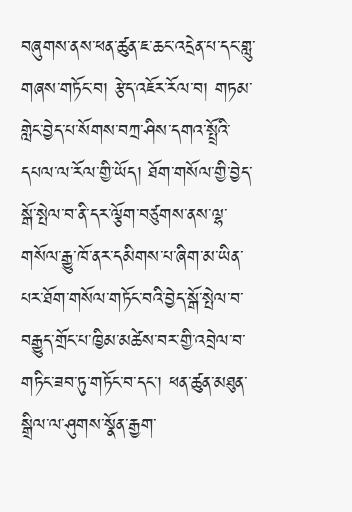བཞུགས་ནས་ཕན་ཚུན་ཇ་ཆང་འདྲེན་པ་དང་གླུ་གཞས་གཏོང་བ། རྩེད་འཇོར་རོལ་བ། གཏམ་གླེང་བྱེད་པ་སོགས་བཀྲ་ཤིས་དགའ་སྤྲོའི་དཔལ་ལ་རོལ་གྱི་ཡོད། ཐོག་གསོལ་གྱི་བྱེད་སྒོ་སྤེལ་བ་ནི་དར་ལྕོག་བཙུགས་ནས་ལྷ་གསོལ་རྒྱུ་ཁོ་ནར་དམིགས་པ་ཞིག་མ་ཡིན་པར་ཐོག་གསོལ་གཏོང་བའི་བྱེད་སྒོ་སྤེལ་བ་བརྒྱུད་གྲོང་པ་ཁྱིམ་མཚེས་བར་གྱི་འབྲེལ་བ་གཏིང་ཟབ་ཏུ་གཏོང་བ་དང་། ཕན་ཚུན་མཐུན་སྒྲིལ་ལ་ཤུགས་སྣོན་རྒྱག་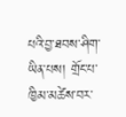པའི་བྱ་ཐབས་ཤིག་ཡིན་པས། གྲོང་པ་ཁྱིམ་མཚེས་བར་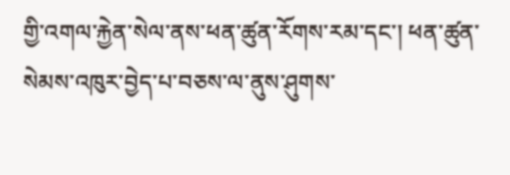གྱི་འགལ་རྐྱེན་སེལ་ནས་ཕན་ཚུན་རོགས་རམ་དང་། ཕན་ཚུན་སེམས་འཁུར་བྱེད་པ་བཅས་ལ་ནུས་ཤུགས་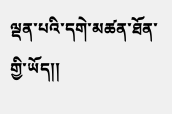ལྡན་པའི་དགེ་མཚན་ཐོན་གྱི་ཡོད།།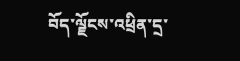བོད་ལྗོངས་འཕྲིན་དྲ་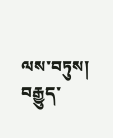ལས་བཏུས།
བརྒྱུད་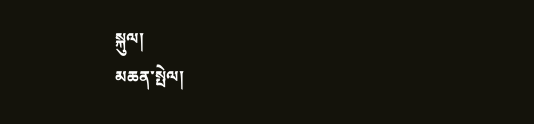སྐུལ།
མཆན་སྤེལ།